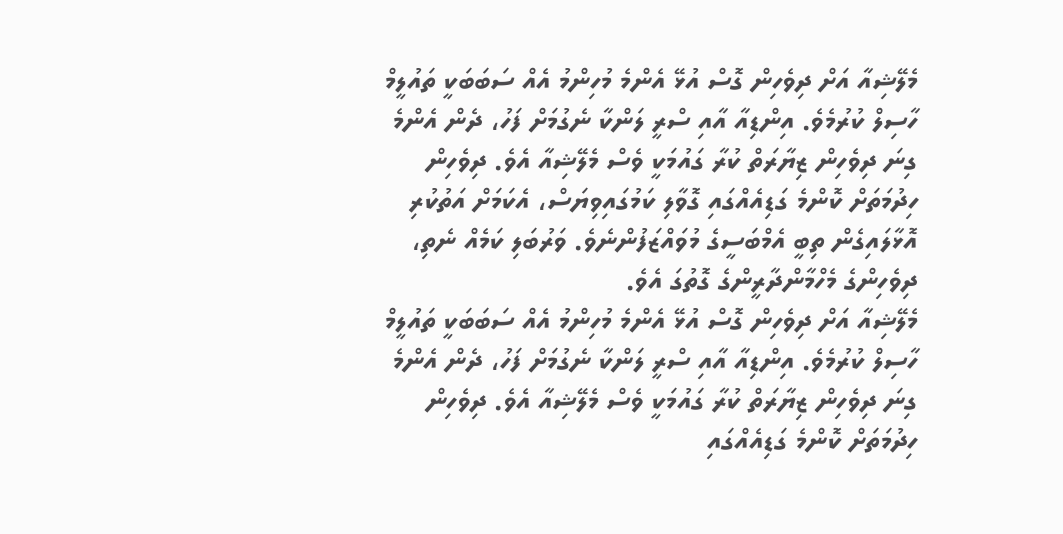މެލޭޝިއާ އަށް ދިވެހިން ގޮސް އުޅޭ އެންމެ މުހިންމު އެއް ސަބަބަކީ ތައުލީމް ހާސިލް ކުރުމެވެ. އިންޑިއާ އާއި ސްރީ ލަންކާ ނެގުމަށް ފަހު، ދެން އެންމެ ގިނަ ދިވެހިން ޒިޔާރަތް ކުރާ ގައުމަކީ ވެސް މެލޭޝިއާ އެވެ. ދިވެހިން ހިދުމަތަށް ކޮންމެ ގަޑިއެއްގައި ގޮވާލި ކަމުގައިވިޔަސް، އެކަމަށް އަތުކުރި އޮޅާލައިގެން ތިބީ އެމްބަސީގެ މުވައްޒަފުންނެވެ. ވަރުބަލި ކަމެއް ނެތި، ދިވެހިންގެ މެހްމާންދާރީންގެ ގޮތުގަ އެވެ.
މެލޭޝިއާ އަށް ދިވެހިން ގޮސް އުޅޭ އެންމެ މުހިންމު އެއް ސަބަބަކީ ތައުލީމް ހާސިލް ކުރުމެވެ. އިންޑިއާ އާއި ސްރީ ލަންކާ ނެގުމަށް ފަހު، ދެން އެންމެ ގިނަ ދިވެހިން ޒިޔާރަތް ކުރާ ގައުމަކީ ވެސް މެލޭޝިއާ އެވެ. ދިވެހިން ހިދުމަތަށް ކޮންމެ ގަޑިއެއްގައި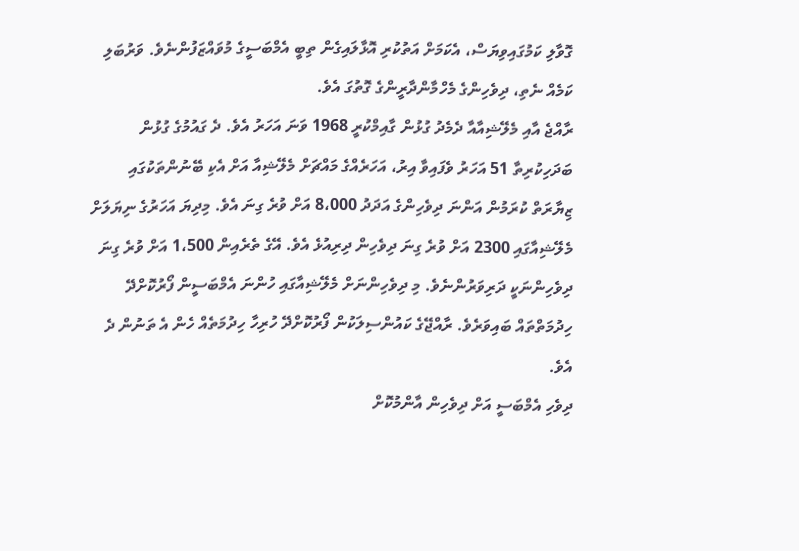ގޮވާލި ކަމުގައިވިޔަސް، އެކަމަށް އަތުކުރި އޮޅާލައިގެން ތިބީ އެމްބަސީގެ މުވައްޒަފުންނެވެ. ވަރުބަލި ކަމެއް ނެތި، ދިވެހިންގެ މެހްމާންދާރީންގެ ގޮތުގަ އެވެ.
ރާއްޖެ އާއި މެލޭޝިއާއާ ދެމެދު ގުޅުން ގާއިމްކުރީ 1968 ވަނަ އަހަރު އެވެ. ދެ ގައުމުގެ ގުޅުން ބަދަހިކުރިތާ 51 އަހަރު ވެފައިވާ އިރު، އަހަރެއްގެ މައްޗަށް މެލޭޝިއާ އަށް އެކި ބޭނުންތަކުގައި ޒިޔާރަތް ކުރަމުން އަންނަ ދިވެހިންގެ އަދަދު 8،000 އަށް ވުރެ ގިނަ އެވެ. މިދިޔަ އަހަރުގެ ނިޔަލަށް މެލޭޝިއާގައި 2300 އަށް ވުރެ ގިނަ ދިވެހިން ދިރިއުޅެ އެވެ. އޭގެ ތެރެއިން 1،500 އަށް ވުރެ ގިނަ ދިވެހިންނަކީ ދަރިވަރުންނެވެ. މި ދިވެހިންނަށް މެލޭޝިއާގައި ހުންނަ އެމްބަސީން ފޯރުކޮށްދޭ ހިދުމަތްތައް ބައިވަރެވެ. ރާއްޖޭގެ ކައުންސިލަކުން ފޯރުކޮށްދޭ ހުރިހާ ހިދުމަތެއް ހެން އެ ތަނުން ދެ އެވެ.
ދިވެހި އެމްބަސީ އަށް ދިވެހިން އާންމުކޮށް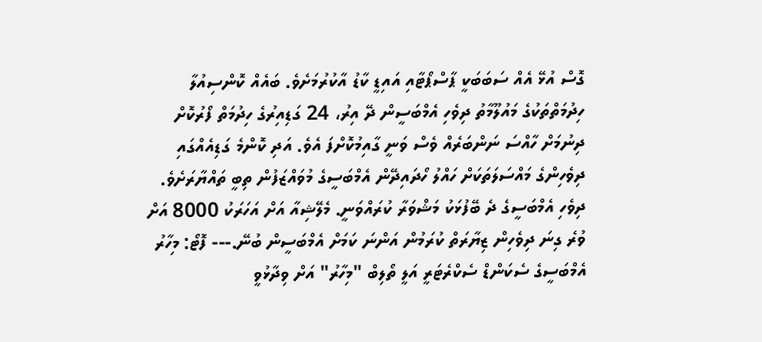ގޮސް އުޅޭ އެއް ސަބަބަކީ ޕާސްޕޯޓާއި އައިޑީ ކާޑު އާކުރުމަށެވެ. ބައެއް ކޮންސިއުލާ ހިދުމަތްތަކުގެ މައުލޫމާތު ދިވެހި އެމްބަސީން ދޭ އިރު، 24 ގަޑިއިރުގެ ހިދުމަތް ފޯރުކޮށް ދިނުމަށް ހާއްސަ ނަންބަރެއް ވެސް ވަނީ ގާއިމުކޮށްފަ އެވެ. އަދި ކޮންމެ ގަޑިއެއްގައި ދިވެހިންގެ މައްސަލަތަކަށް ހައްލު ހޯދައިދޭން އެމްބަސީގެ މުވައްޒަފުން ތިބީ ތައްޔާރަށެވެ.
ދިވެހި އެމްބަސީގެ ދެ ބޭފުޅަކު މަޝްވަރާ ކުރައްވަނީ. މެލޭޝިއާ އަށް އަހަރަކު 8000 އަށް ވުރެ ގިނަ ދިވެހިން ޒިޔާރަތް ކުރަމުން އަންނަ ކަމަށް އެމްބަސީން ބުނޭ.--- ފޮޓޯ: މިހާރު
އެމްބަސީގެ ސެކަންޑް ސެކްރެޓަރީ އަލީ ތޯލިބް "މިހާރު" އަށް ވިދާޅުވީ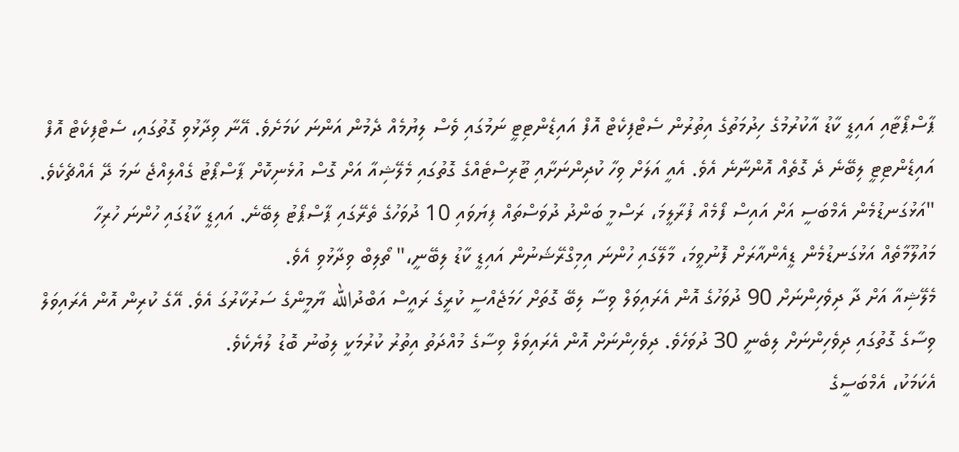ޕާސްޕޯޓާއި އައިޑީ ކާޑު އާކުރުމުގެ ހިދުމަތުގެ އިތުރުން ސެޓްފިކެޓް އޮފް އައިޑެންޓިޓީ ނަމުގައި ވެސް ލިޔުމެއް ދެމުން އަންނަ ކަމަށެވެ. އޭނާ ވިދާޅުވި ގޮތުގައި، ސެޓްފިކެޓް އޮފް އައިޑެންޓިޓީ ލިބޭނެ ދެ ގޮތެއް އޮންނާނެ އެވެ. އެއީ އަލަށް ވިހާ ކުދިންނަށާއި ޓޫރިސްޓެއްގެ ގޮތުގައި މެލޭޝިއާ އަށް ގޮސް އުޅެނިކޮށް ޕާސްޕޯޓު ގެއްލިއްޖެ ނަމަ ދޭ އެއްޗެކެވެ.
"އަޅުގަނޑުމެން އެމްބަސީ އަށް އައިސް ފޯމެއް ފުރާލީމަ، ރަސްމީ ބަންދު ދުވަސްތައް ފިޔަވައި 10 ދުވަހުގެ ތެރޭގައި ޕާސްޕޯޓު ލިބޭނެ. އައިޑީ ކާޑުގައި ހުންނަ ހުރިހާ މައުލޫމާތެއް އަޅުގަނޑުމެން ޑީއެންއާރަށް ފޮނުވީމަ، މާލޭގައި ހުންނަ އިމިގްރޭޝަނުން އައިޑީ ކާޑު ލިބޭނީ،" ތޯލިބް ވިދާޅުވި އެވެ.
މެލޭޝިއާ އަށް ދާ ދިވެހިންނަށް 90 ދުވަހުގެ އޮން އެރައިވަލް ވިސާ ލިބޭ ގޮތަށް ހަމަޖެއްސީ ކުރީގެ ރައީސް އަބްދުالله ޔާމީންގެ ސަރުކާރުގަ އެވެ. އޭގެ ކުރިން އޮން އެރައިވަލް ވިސާގެ ގޮތުގައި ދިވެހިންނަށް ލިބެނީ 30 ދުވަހެވެ. ދިވެހިންނަށް އޮން އެރައިވަލް ވިސާގެ މުއްދަތު އިތުރު ކުރުމަކީ ލިބުނު ބޮޑު ލުޔެކެވެ.
އެކަމަކު، އެމްބަސީގެ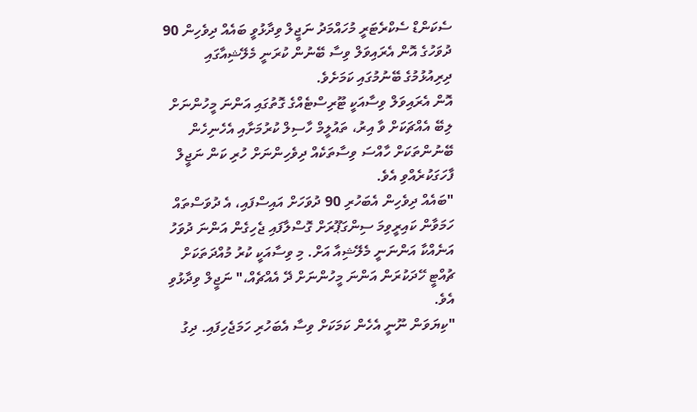ސެކަންޑް ސެކްރެޓަރީ މުހައްމަދު ނަޖީލް ވިދާޅުވީ ބައެއް ދިވެހިން 90 ދުވަހުގެ އޮން އެރައިވަލް ވިސާ ބޭނުން ކުރަނީ މެލޭޝިއާގައި ދިރިއުޅުމުގެ ބޭނުމުގައި ކަމަށެވެ.
އޮން އެރައިވަލް ވިސާއަކީ ޓޫރިސްޓެއްގެ ގޮތުގައި އަންނަ މީހުންނަށް ލިބޭ އެއްޗަކަށް ވާ އިރު، ތައުލީމް ހާސިލް ކުރުމަށާއި އެހެނިހެން ބޭނުންތަކަށް ހާއްސަ ވިސާތަކެއް ދިވެހިންނަށް ހުރި ކަން ނަޖީލް ފާހަގަކުރެއްވި އެވެ.
"ބައެއް ދިވެހިން އެބަހުރި 90 ދުވަހަށް އައިސްފައި، އެ ދުވަސްތައް ހަމަވާން ކައިރީވިމަ ސިންގަޕޫރަށް ގޮސްލާފައި ޖެހިގެން އަންނަ ދުވަހު އަނެއްކާ އަންނަނީ މެލޭޝިއާ އަށް. މި ވިސާއަކީ ކުރު މުއްދަތަކަށް ޗުއްޓީ ހޭދަކުރަން އަންނަ މީހުންނަށް ދޭ އެއްޗެއް،" ނަޖީލް ވިދާޅުވި އެވެ.
"ކިޔަވަން ނޫނީ އެހެން ކަމަކަށް ވިސާ އެބަހުރި ހަމަޖެހިފައި. ދިގު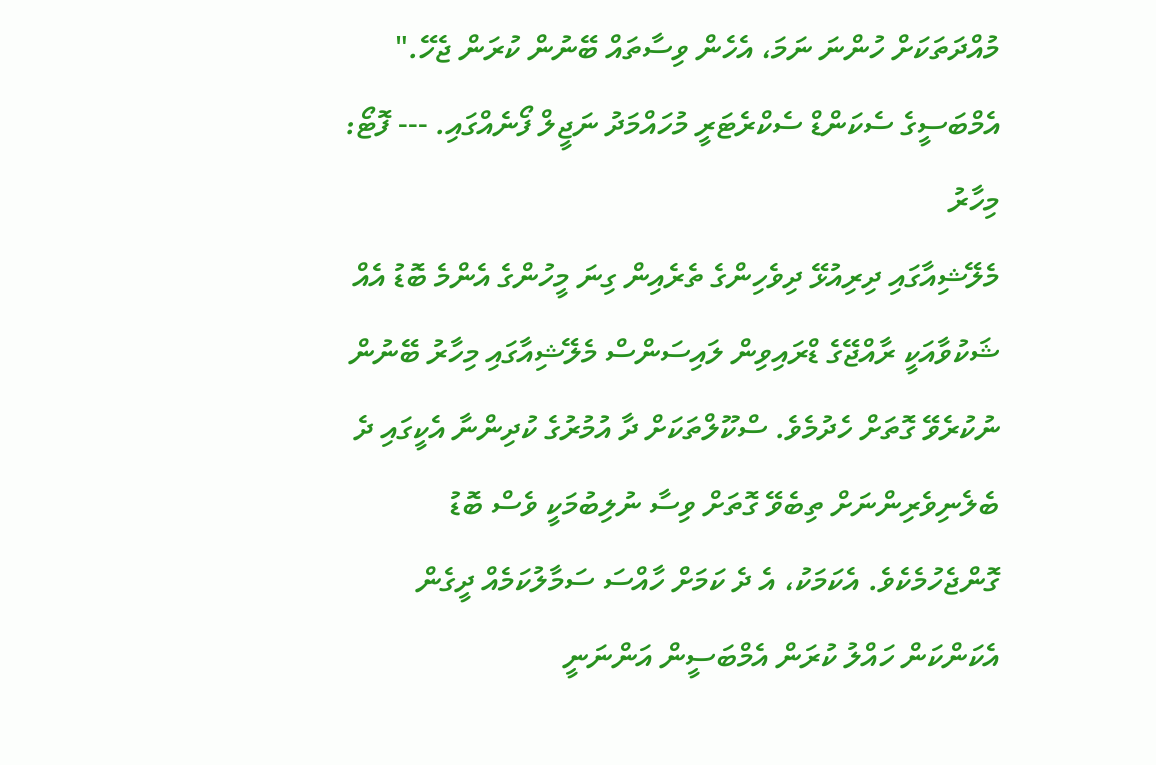މުއްދަތަކަށް ހުންނަ ނަމަ، އެހެން ވިސާތައް ބޭނުން ކުރަން ޖެހޭ."
އެމްބަސީގެ ސެކަންޑް ސެކްރެޓަރީ މުހައްމަދު ނަޖީލް ފޯނެއްގައި. --- ފޮޓޯ: މިހާރު
މެލޭޝިއާގައި ދިރިއުޅޭ ދިވެހިންގެ ތެރެއިން ގިނަ މީހުންގެ އެންމެ ބޮޑު އެއް ޝަކުވާއަކީ ރާއްޖޭގެ ޑްރައިވިން ލައިސަންސް މެލޭޝިއާގައި މިހާރު ބޭނުން ނުކުރެވޭ ގޮތަށް ހެދުމެވެ. ސްކޫލްތަކަށް ދާ އުމުރުގެ ކުދިންނާ އެކީގައި ދެ ބެލެނިވެރިންނަށް ތިބެވޭ ގޮތަށް ވިސާ ނުލިބުމަކީ ވެސް ބޮޑު ގޮންޖެހުމެކެވެ. އެކަމަކު، އެ ދެ ކަމަށް ހާއްސަ ސަމާލުކަމެއް ދީގެން އެކަންކަން ހައްލު ކުރަން އެމްބަސީން އަންނަނީ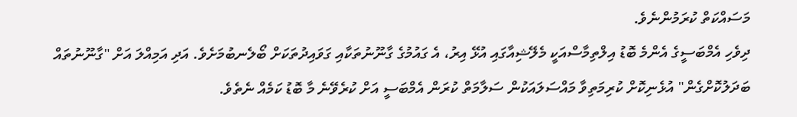މަސައްކަތް ކުރަމުންނެވެ.
ދިވެހި އެމްބަސީގެ އެންމެ ބޮޑު އިލްތިމާސްއަކީ މެލޭޝިއާގައި އުޅޭ އިރު، އެ ގައުމުގެ ގާނޫނުތަކާއި ގަވައިދުތަކަށް ބޯލެނބުމަށެވެ. އަދި އަމިއްލަ އަށް "ގާނޫނުތައް ބަދަލުކޮށްގެން" އުޅެނިކޮށް ކުރިމަތިވާ މައްސަލައަކުން ސަލާމަތް ކުރަން އެމްބަސީ އަށް ކުރެވޭނެ މާ ބޮޑު ކަމެއް ނެތެވެ.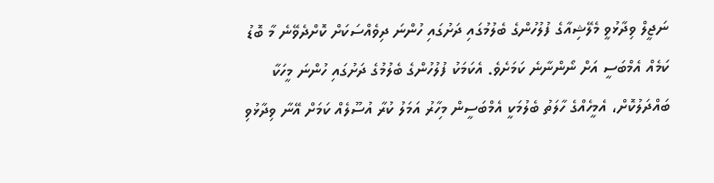ނަޖީލް ވިދާޅުވީ މެލޭޝިއާގެ ފުލުހުންގެ ބެލުމުގައި ދަށުގައި ހުންނަ ދިވެއްސަކަށް ކޮށްދެވޭނެ މާ ބޮޑު ކަމެއް އެމްބަސީ އަށް ނޯންނާނެ ކަމަށެވެ. އެކަމަކު ފުލުހުންގެ ބެލުމުގެ ދަށުގައި ހުންނަ މީހަކާ ބައްދަލުކޮށް، އެމީހެއްގެ ހާލަތު ބެލުމަކީ އެމްބަސީން މިހާރު އަމަލު ކުރާ އުސޫލެއް ކަމަށް އޭނާ ވިދާޅުވި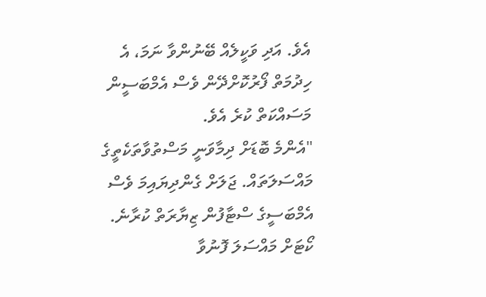އެވެ. އަދި ވަކީލެއް ބޭނުންވާ ނަމަ، އެ ހިދުމަތް ފޯރުކޮށްދޭން ވެސް އެމްބަސީން މަސައްކަތް ކުރެ އެވެ.
"އެންމެ ބޮޑަށް ދިމާވަނީ މަސްތުވާތަކެތީގެ މައްސަލަތައް. ޖަލަށް ގެންދިޔައިމަ ވެސް އެމްބަސީގެ ސްޓާފުން ޒިޔާރަތް ކުރާނެ. ކޯޓަށް މައްސަލަ ފޮނުވާ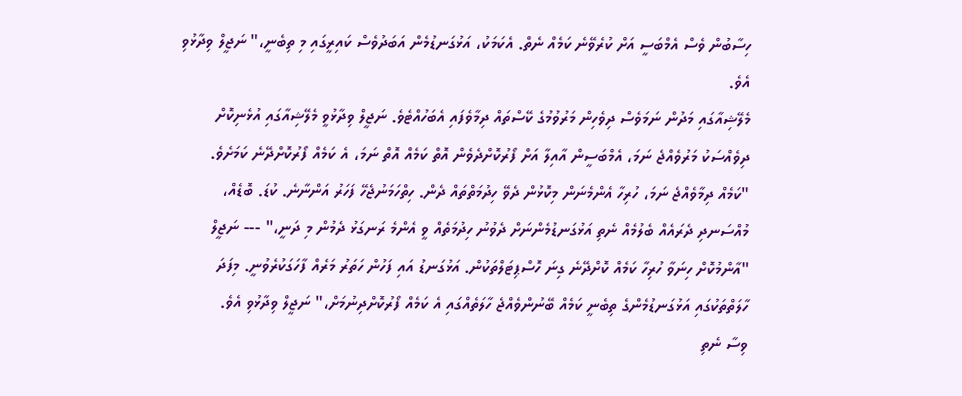ހިސާބުން ވެސް އެމްބަސީ އަށް ކުރެވޭނެ ކަމެއް ނެތް. އެކަމަކު، އަޅުގަނޑުމެން އަބަދުވެސް ކައިރީގައި މި ތިބެނީ،" ނަޖީލް ވިދާޅުވި އެވެ.
މެލޭޝިއާގައި މަދުން ނަމަވެސް ދިވެހިން މަރުވުމުގެ ކޭސްތައް ދިމާވެފައި އެބަހުއްޓެވެ. ނަޖީލް ވިދާޅުވީ މެލޭޝިއާގައި އުޅެނިކޮށް ދިވެއްސަކު މަރުވެއްޖެ ނަމަ، އެމްބަސީން އާއިލާ އަށް ފޯރުކޮށްދެވެން އޮތް ކަމެއް އޮތް ނަމަ، އެ ކަމެއް ފޯރުކޮށްދޭނެ ކަމަށެވެ.
"ކަމެއް ދިމާވެއްޖެ ނަމަ، ހުރިހާ އެންމެނަން މިކޮޅުން ދެވޭ ހިދުމަތްތައް ދެން. ހިތްހަމަނުޖެހޭ ފަހަރު އަންނާނެ. ކުޑަ. ބޮޑެއް، މުއްސަނދި ދެރައެއް ބެލުމެއް ނެތި އަޅުގަނޑުމެންނަށް ދެވުނު ހިދުމަތެއް ވީ އެންމެ ރަނގަޅު ދެމުން މި ދަނީ،" --- ނަޖީލް
"އާންމުކޮށް ހިނަވާ ހުރިހާ ކަމެއް ކޮށްދޭނެ ގިނަ ހޮސްޕިޓަލްތަކުން. އަޅުގަނޑު އައި ފަހުން ހަތަރު މަރެއް ފާހަގަކުރެވުނީ. މިފަދަ ހާލަތްތަކުގައި އަޅުގަނޑުމެންގެ ތިބެނީ ކަމެއް ބޭނުންވެއްޖެ ހާލަތެއްގައި އެ ކަމެއް ފޯރުކޮށްދިނުމަށް،" ނަޖީލް ވިދާޅުވި އެވެ.
ވިސާ ނެތި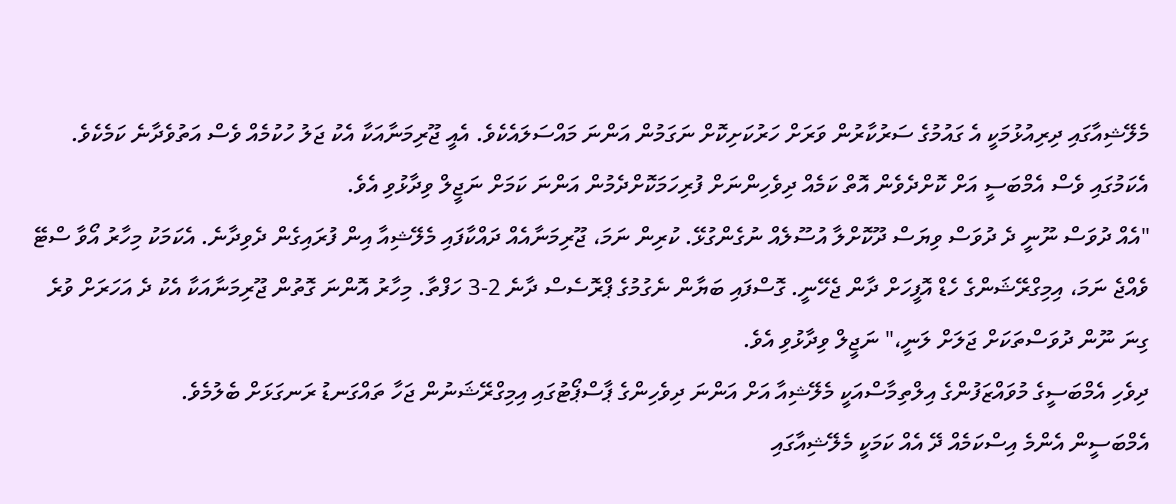މެލޭޝިއާގައި ދިރިއުޅުމަކީ އެ ގައުމުގެ ސަރުކާރުން ވަރަށް ހަރުކަށިކޮށް ނަގަމުން އަންނަ މައްސަލައެކެވެ. އެއީ ޖޫރިމަނާއަކާ އެކު ޖަލު ހުކުމެއް ވެސް އަތުވެދާނެ ކަމެކެވެ. އެކަމުގައި ވެސް އެމްބަސީ އަށް ކޮށްދެވެން އޮތް ކަމެއް ދިވެހިންނަށް ފުރިހަމަކޮށްދެމުން އަންނަ ކަމަށް ނަޖީލް ވިދާޅުވި އެވެ.
"އެއް ދުވަސް ނޫނީ ދެ ދުވަސް ވިޔަސް ދޫކޮށްލާ އުސޫލެއް ނުގެންގުޅޭ. ކުރިން ނަމަ، ޖޫރިމަނާއެއް ދައްކާފައި މެލޭޝިއާ އިން ފުރައިގެން ދެވިދާނެ. އެކަމަކު މިހާރު އޯވާ ސްޓޭ ވެއްޖެ ނަމަ، އިމިގްރޭޝަންގެ ހެޑް އޮފީހަށް ދާން ޖެހޭނީ. ގޮސްފައި ބަޔާން ނެގުމުގެ ޕްރޮސެސް ދާނެ 2-3 ހަފްތާ. މިހާރު އޮންނަ ގޮތުން ޖޫރިމަނާއަކާ އެކު ދެ އަހަރަށް ވުރެ ގިނަ ނޫން ދުވަސްތަކަށް ޖަލަށް ލަނީ،" ނަޖީލް ވިދާޅުވި އެވެ.
ދިވެހި އެމްބަސީގެ މުވައްޒަފުންގެ އިލްތިމާސްއަކީ މެލޭޝިއާ އަށް އަންނަ ދިވެހިންގެ ޕާސްޕޯޓުގައި އިމިގްރޭޝަނުން ޖަހާ ތައްގަނޑު ރަނގަޅަށް ބެލުމެވެ.
އެމްބަސީން އެންމެ އިސްކަމެއް ދޭ އެއް ކަމަކީ މެލޭޝިއާގައި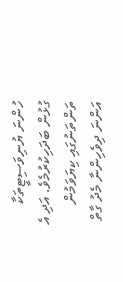ހުންނަ ޔުނިވަސިޓީތަކާ ގުޅުން ބަދަހިކުރުމެވެ. އަދި އެ ތަންތަނުގައި ކިޔަވަމުން އަންނަ ދިވެހިންނާ މެދު ގާތް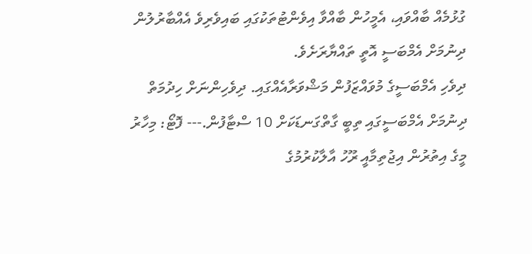ގުޅުމެއް ބާއްވައި، އެމީހުން ބާއްވާ އިވެންޓުތަކުގައި ބައިވެރިވެ އެއްބާރުލުން ދިނުމަށް އެމްބަސީ އޮތީ ތައްޔާރަށެވެ.
ދިވެހި އެމްބަސީގެ މުވައްޒަފުން މަޝްވަރާއެއްގައި. ދިވެހިންނަށް ހިދުމަތް ދިނުމަށް އެމްބަސީގައި ތިބީ ގާތްގަނޑަކަށް 10 ސްޓާފުން.--- ފޮޓޯ: މިހާރު
މީގެ އިތުރުން އިޖުތިމާއީ ރޫހު އާލާކުރުމުގެ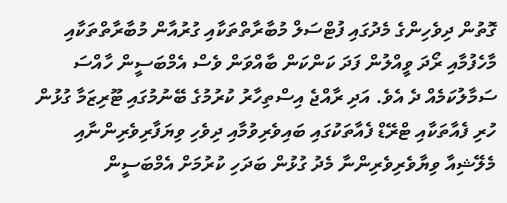ގޮތުން ދިވެހިންގެ މެދުގައި ފުޓްސަލް މުބާރާތްތަކާއި ގުރުއާން މުބާރާތްތަކާއި މާހެފުމާއި ރޯދަ ވީއްލުން ފަދަ ކަންކަން ބާއްވަން ވެސް އެމްބަސީން ހާއްސަ ސަމާލުކަމެއް ދެ އެވެ. އަދި ރާއްޖެ އިސްތިހާރު ކުރުމުގެ ބޭނުމުގައި ޓޫރިޒަމާ ގުޅުން ހުރި ފެއާތަކާއި ޓްރޭޑް ފެއާތަކުގައި ބައިވެރިވުމާއި ދިވެހި ވިޔަފާރިވެރިންނާއި މެލޭޝިއާ ވިޔާވެރިވެރިންނާ މެދު ގުޅުން ބަދަހި ކުރުމަށް އެމްބަސީން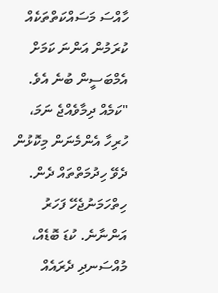ހާއްސަ މަސައްކަތްތަކެއް ކުރަމުން އަންނަ ކަމަށް އެމްބަސީން ބުނެ އެވެ.
"ކަމެއް ދިމާވެއްޖެ ނަމަ، ހުރިހާ އެންމެނަން މިކޮޅުން ދެވޭ ހިދުމަތްތައް ދެން. ހިތްހަމަނުޖެހޭ ފަހަރު އަންނާނެ. ކުޑަ ބޮޑެއް، މުއްސަނދި ދެރައެއް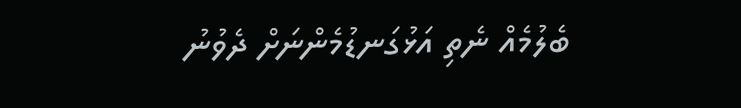ބެލުމެއް ނެތި އަޅުގަނޑުމެންނަށް ދެވުނު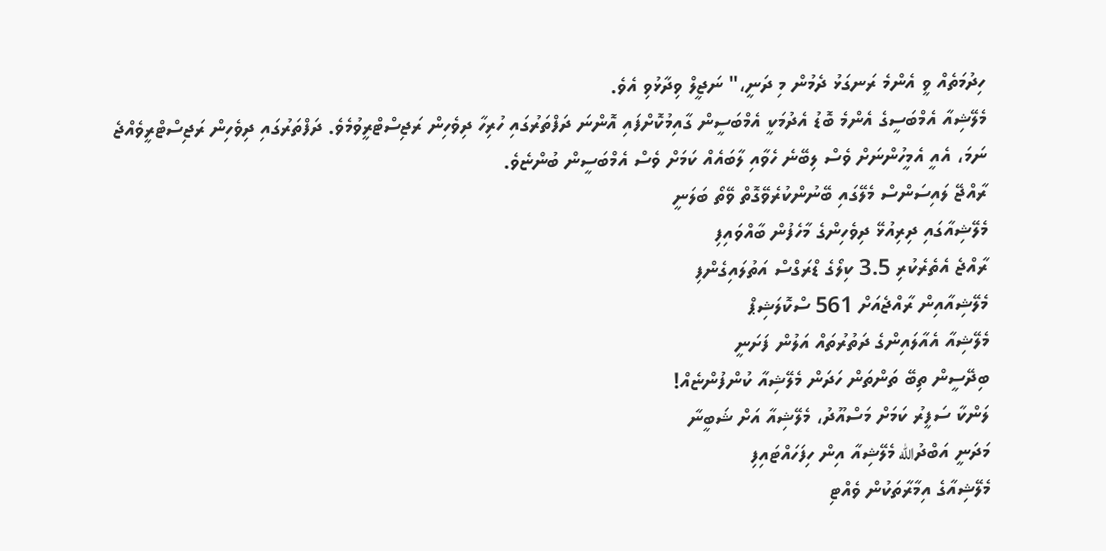ހިދުމަތެއް ވީ އެންމެ ރަނގަޅު ދެމުން މި ދަނީ،" ނަޖީލް ވިދާޅުވި އެވެ.
މެލޭޝިއާ އެމްބަސީގެ އެންމެ ބޮޑު އެދުމަކީ އެމްބަސީން ގާއިމުކޮށްފައި އޮންނަ ދަފްތަރުގައި ހުރިހާ ދިވެހިން ރަޖިސްޓްރީވުމެވެ. ދަފްތަރުގައި ދިވެހިން ރަޖިސްޓްރީވެއްޖެ ނަމަ، އެއީ އެމީހުންނަށް ވެސް ލިބޭނެ ހެވާއި ލާބައެއް ކަމަށް ވެސް އެމްބަސީން ބުންޏެވެ.
ރާއްޖޭ ލައިސަންސް މެލޭގައި ބޭނުންކުރެވޭގޮތް ވޭތޯ ބަލަނީ
މެލޭޝިއާގައި ދިރިއުޅޭ ދިވެހިންގެ މާހެފުން ބާއްވައިފި
ރާއްޖެ އެތެރެކުރި 3.5 ކިލޯގެ ޑްރަގްސް އަތުލައިގެންފި
މެލޭޝިއާއިން ރާއްޖެއަށް 561 ސްކޮލަޝިޕް
މެލޭޝިއާ އެއާލައިންގެ ދަތުރުތައް އަލުން ފަށަނީ
ބިދޭސީން ތިބޭ ތަންތަން ހަދަން މެލޭޝިއާ ކުންފުންޏެއް!
ލަންކާ ސަފީރު ކަމަށް މަސްއޫދު، މެލޭޝިއާ އަށް ޝަބީނާ
މަދަނީ އަބްދުالله މެލޭޝިއާ އިން ހިފަހައްޓައިފި
މެލޭޝިއާގެ އިމާރާތަކުން ވެއްޓި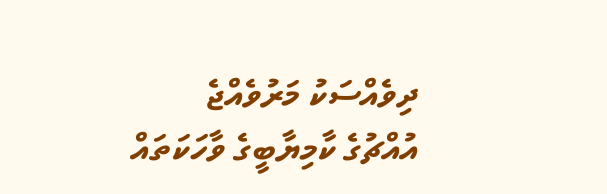ދިވެއްސަކު މަރުވެއްޖެ
އުއްޗުގެ ކާމިޔާބީގެ ވާހަކަތައް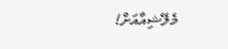މެލޭޝިއާއަށް!